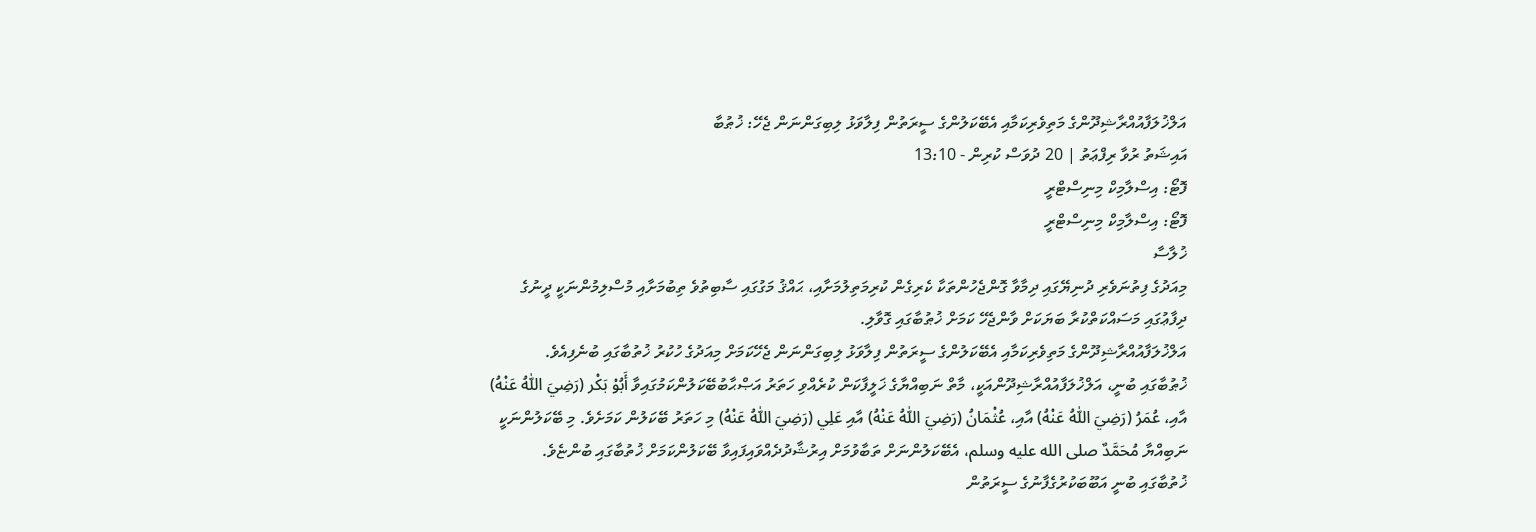އަލްޚުލަފާއުއްރާޝިދޫންގެ މަތިވެރިކަމާއި އެބޭކަލުންގެ ސީރަތުން ފިލާވަޅު ލިބިގަންނަން ޖެހޭ: ޚުޠުބާ
އައިޝަތު ރުވާ ރިފްޢަތު | 20 ދުވަސް ކުރިން - 13:10
ފޮޓޯ: އިސްލާމިކް މިނިސްޓްރީ
ފޮޓޯ: އިސްލާމިކް މިނިސްޓްރީ
ޚުލާސާ
މިއަދުގެ ފިތުނަވެރި ދުނިޔޭގައި ދިމާވާ ގޮންޖެހުންތަކާ ކެރިގެން ކުރިމަތިލުމަށާއި، ޙައްޤު މަގުގައި ސާބިތުވެ ތިބުމަށާއި މުސްލިމުންނަކީ ދީނުގެ ދިފާޢުގައި މަސައްކަތްކުރާ ބަޔަކަށް ވާންޖެހޭ ކަމަށް ޚުޠުބާގައި ގޮވާލި.
އަލްޚުލަފާއުއްރާޝިދޫންގެ މަތިވެރިކަމާއި އެބޭކަލުންގެ ސީރަތުން ފިލާވަޅު ލިބިގަންނަން ޖެހޭކަމަށް މިއަދުގެ ހުކުރު ޚުތުބާގައި ބުނެފިއެވެ.
ޚުޠުބާގައި ބުނީ، އަލްޚުލަފާއުއްރާޝިދޫންއަކީ، މާތް ނަބިއްޔާގެ ޚަލީފާކަން ކުރެއްވި ހަތަރު އަޞްޙާބުބޭކަލުންކަމުގައިވާ أَبُوْ بَكْر (رَضِيَ اللّٰهُ عَنْهُ) އާއި، عُمَرُ (رَضِيَ اللّٰهُ عَنْهُ) އާއި، عُثْمَانُ (رَضِيَ اللّٰهُ عَنْهُ) އާއި عَلِي (رَضِيَ اللّٰهُ عَنْهُ) މި ހަތަރު ބޭކަލުން ކަމަށެވެ. މި ބޭކަލުންނަކީ ނަބިއްޔާ مُحَمَّدٌ صلى الله عليه وسلم، އެބޭކަލުންނަށް ތަބާވުމަށް އިރުޝާދުދެއްވައިފައިވާ ބޭކަލުންކަމަށް ޚުތުބާގައި ބުންޏެވެ.
ޚުތުބާގައި ބުނީ އަބޫބަކުރުގެފާނުގެ ސީރަތުން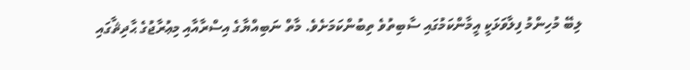ލިބޭ މުހިންމު ފިލާވަޅަކީ އީމާންކަމުގައި ސާބިތުވެ ތިބުންކަމަށެވެ. މާތް ނަބިއްޔާގެ އިސްރާއާއި މިޢުރާޖުގެ ޙާދިޘާގައި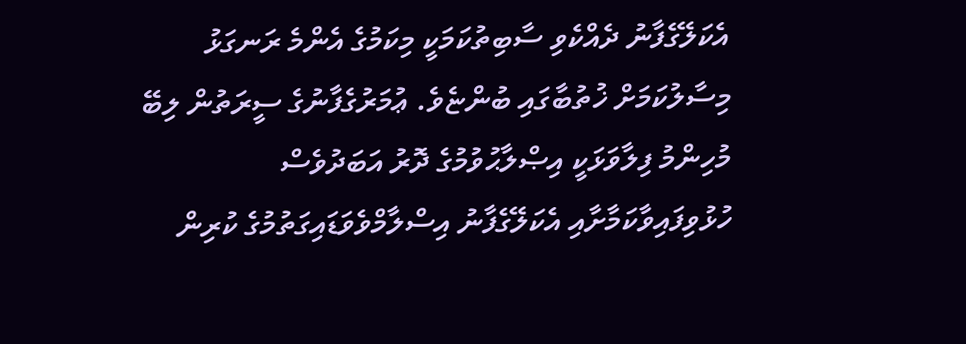އެކަލޭގެފާނު ދެއްކެވި ސާބިތުކަމަކީ މިކަމުގެ އެންމެ ރަނގަޅު މިސާލުކަމަށް ޚުތުބާގައި ބުންޏެވެ. ޢުމަރުގެފާނުގެ ސީރަތުން ލިބޭ މުހިންމު ފިލާވަޅަކީ އިޞްލާޙުވުމުގެ ދޮރު އަބަދުވެސް ހުޅުވިފައިވާކަމާށާއި އެކަލޭގެފާނު އިސްލާމްވެވަޑައިގަތުމުގެ ކުރިން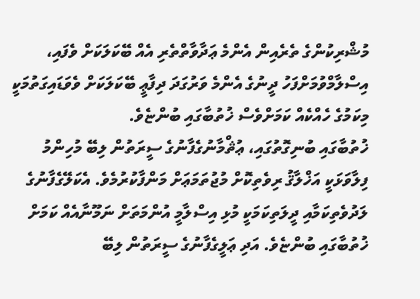މުޝްރިކުންގެ ތެރެއިން އެންމެ ޢަދާވާތްތެރި އެއް ބޭކަލަކަށް ވެފައި، އިސްލާމްވުމަށްފަހު ދީނުގެ އެންމެ ވަރުގަދަ ދިފާޢީ ބޭކަލަކަށް ވެވަޑައިގަތުމަކީ މިކަމުގެ ހެއްކެއް ކަމަށްވެސް ޚުތުބާގައި ބުންޏެވެ.
ޚުތުބާގައި ބުނިގޮތުގައި، ޢުޘްމާނުގެފާނުގެ ސީރަތުން ލިބޭ މުހިންމު ފިލާވަޅަކީ އަޚްލާޤު ރިވެތިކޮށް މުޖުތަމަޢަށް މަންފާކުރުމެވެ. އެކަލޭގެފާނުގެ ލަދުވެތިކަމާއި ދީލަތިކަމަކީ މުޅި އިސްލާމީ އުންމަތަށް ނަމޫނާއެއް ކަމަށް ޚުތުބާގައި ބުންޏެވެ. އަދި ޢަލީގެފާނުގެ ސީރަތުން ލިބޭ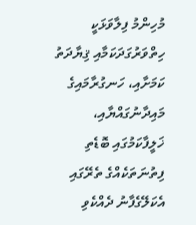މުހިންމު ފިލާވަޅަކީ ހިތްވަރުގަދަކަމާއި ޤިޔާދަތު ކަމަށާއި، ހަނގުރާމައިގެ މައިދާނުގައްޔާއި، ޚަލީފާކަމުގައި ބޮޑެތި ފިތުނަތަކެއްގެ ތެރޭގައި އެކަލޭގެފާނު ދެއްކެވި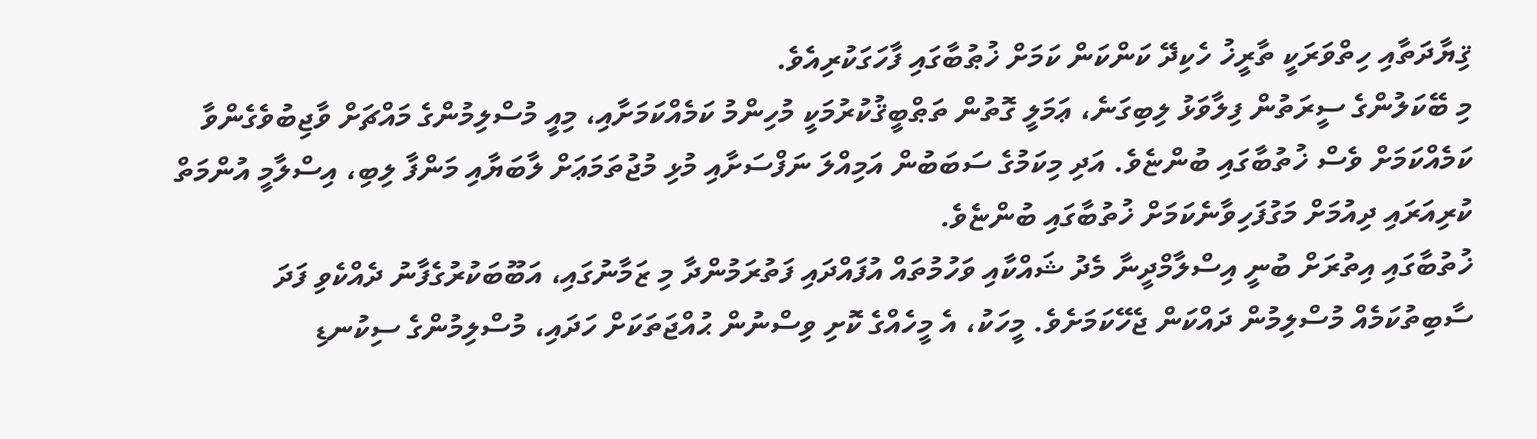ޤިޔާދަތާއި ހިތްވަރަކީ ތާރީޚު ހެކިދޭ ކަންކަން ކަމަށް ޚުޠުބާގައި ފާހަގަކުރިއެވެ.
މި ބޭކަލުންގެ ސީރަތުން ފިލާވަޅު ލިބިގަނެ، ޢަމަލީ ގޮތުން ތަޠްބީޤުކުރުމަކީ މުހިންމު ކަމެއްކަމަށާއި، މިއީ މުސްލިމުންގެ މައްޗަށް ވާޖިބުވެގެންވާ ކަމެއްކަމަށް ވެސް ޚުތުބާގައި ބުންޏެވެ. އަދި މިކަމުގެ ސަބަބުން އަމިއްލަ ނަފްސަށާއި މުޅި މުޖުތަމަޢަށް ލާބަޔާއި މަންފާ ލިބި، އިސްލާމީ އުންމަތް ކުރިއަރައި ދިއުމަށް މަގުފަހިވާނެކަމަށް ޚުތުބާގައި ބުންޏެވެ.
ޚުތުބާގައި އިތުރަށް ބުނީ އިސްލާމްދީނާ މެދު ޝައްކާއި ވަހުމުތައް އުފައްދައި ފަތުރަމުންދާ މި ޒަމާނުގައި، އަބޫބަކުރުގެފާނު ދެއްކެވި ފަދަ ސާބިތުކަމެއް މުސްލިމުން ދައްކަން ޖެހޭކަމަށެވެ. މީހަކު، އެ މީހެއްގެ ކޮށި ވިސްނުން ޙުއްޖަތަކަށް ހަދައި، މުސްލިމުންގެ ސިކުނޑި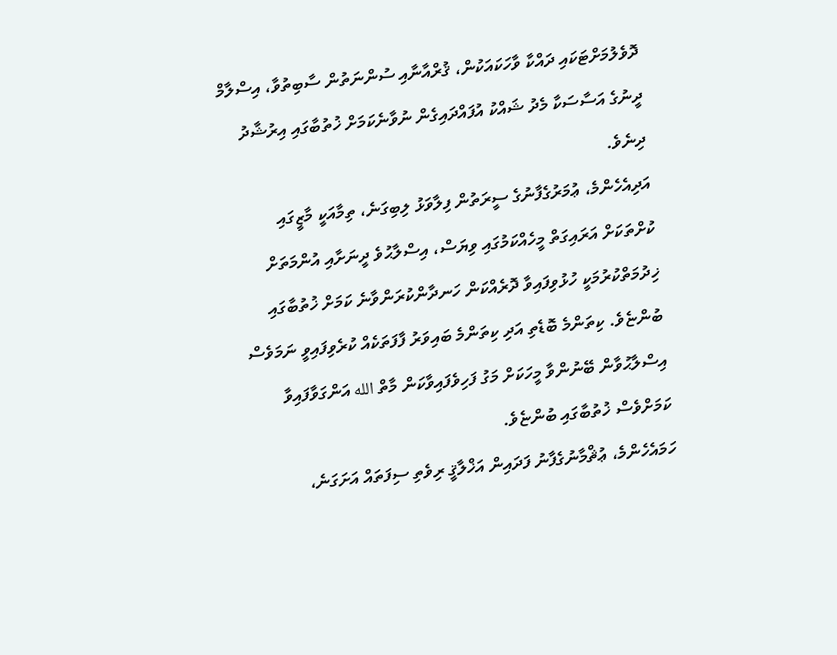ދޮވެލުމަށްޓަކައި ދައްކާ ވާހަކައަކުން، ޤުރްއާނާއި ސުންނަތުން ސާބިތުވާ، އިސްލާމް ދީނުގެ އަސާސަކާ މެދު ޝައްކު އުފައްދައިގެން ނުވާނެކަމަށް ޚުތުބާގައި އިރުޝާދު ދިނެވެ.
އަދިއެހެންމެ، ޢުމަރުގެފާނުގެ ސީރަތުން ފިލާވަޅު ލިބިގަނެ، ތިމާއަކީ މާޒީގައި ކުށްތަކަށް އަރައިގަތް މީހެއްކަމުގައި ވިޔަސް، އިސްލާޙުވެ ދީނަށާއި އުންމަތަށް ޚިދުމަތްކުރުމަކީ ހުޅުވިފައިވާ ދޮރެއްކަން ހަނދާންކުރަންވާނެ ކަމަށް ޚުތުބާގައި ބުންޏެވެ. ކިތަންމެ ބޮޑެތި އަދި ކިތަންމެ ބައިވަރު ފާފަތަކެއް ކުރެވިފައިވީ ނަމަވެސް އިސްލާޙުވާން ބޭނުންވާ މީހަކަށް މަގު ފަހިވެފައިވާކަން މާތް الله އަންގަވާފައިވާ ކަމަށްވެސް ޚުތުބާގައި ބުންޏެވެ.
ހަމައެހެންމެ، ޢުޘްމާނުގެފާނު ފަދައިން އަޚްލާޤީ ރިވެތި ސިފަތައް އަށަގަނެ،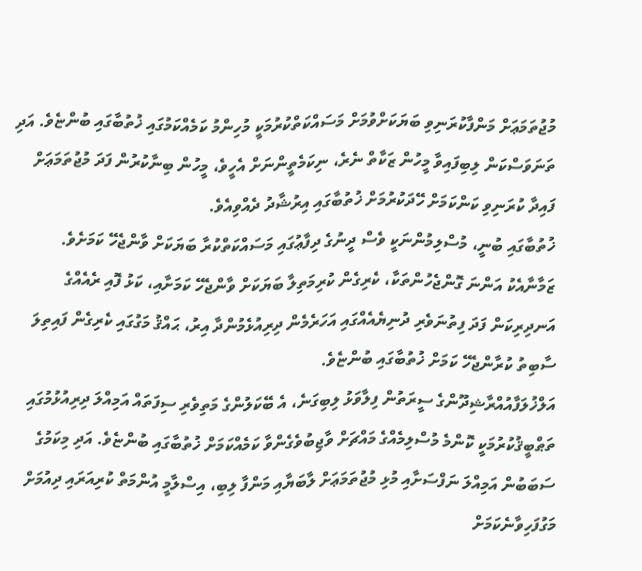މުޖުތަމަޢަށް މަންފާކުރަނިވި ބަޔަކަށްވުމަށް މަސައްކަތްކުރުމަކީ މުހިންމު ކަމެއްކަމުގައި ޚުތުބާގައި ބުންޏެވެ. އަދި ތަނަވަސްކަން ލިބިފައިވާ މީހުން ޒަކާތް ނެރެ، ނިކަމެތީންނަށް އެހީވެ، މީހުން ބިނާކުރުން ފަދަ މުޖުތަމަޢަށް ފައިދާ ކުރަނިވި ކަންކަމަށް ހޭދަކުރުމަށް ޚުތުބާގައި އިރުޝާދު ދެއްވިއެވެ.
ޚުތުބާގައި ބުނީ، މުސްލިމުންނަކީ ވެސް ދީނުގެ ދިފާޢުގައި މަސައްކަތްކުރާ ބަޔަކަށް ވާންޖެހޭ ކަމަށެވެ. ޒަމާނާއެކު އަންނަ ގޮންޖެހުންތަކާ، ކެރިގެން ކުރިމަތިލާ ބަޔަކަށް ވާންޖެހޭ ކަމަށާއި، ކަޅު ފޮއި ރެއެއްގެ އަނދިރިކަން ފަދަ ފިތުނަވެރި ދުނިޔެއެއްގައި އަހަރެމެން ދިރިއުޅެމުންދާ އިރު، ޙައްޤު މަގުގައި ކެރިގެން ފައިތިލަ ސާބިތު ކުރާންޖެހޭ ކަމަށް ޚުތުބާގައި ބުންޏެވެ.
އަލްޚުލަފާއުއްރާޝިދޫންގެ ސީރަތުން ފިލާވަޅު ލިބިގަނެ، އެ ބޭކަލުންގެ މަތިވެރި ސިފަތައް އަމިއްލަ ދިރިއުޅުމުގައި ތަޠްބީޤުކުރުމަކީ ކޮންމެ މުސްލިމެއްގެ މައްޗަށް ވާޖިބުވެގެންވާ ކަމެއްކަމަށް ޚުތުބާގައި ބުންޏެވެ. އަދި މިކަމުގެ ސަބަބުން އަމިއްލަ ނަފްސަށާއި މުޅި މުޖުތަމަޢަށް ލާބަޔާއި މަންފާ ލިބި، އިސްލާމީ އުންމަތް ކުރިއަރައި ދިއުމަށް މަގުފަހިވާނެކަމަށް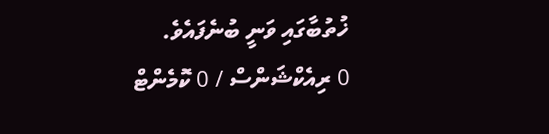ޚުތުބާގައި ވަނީ ބުނެފައެވެ.
0 ރިއެކްޝަންސް / 0 ކޮމެންޓް